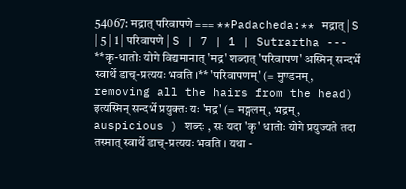54067: मद्रात् परिवापणे === **Padacheda:** मद्रात् | S | 5 | 1 | परिवापणे | S | 7 | 1 | Sutrartha --- **कृ-धातोः योगे विद्यमानात् 'मद्र' शब्दात् 'परिवापण' अस्मिन् सन्दर्भे स्वार्थे डाच्-प्रत्ययः भवति ।** 'परिवापणम्' (= मुण्डनम्, removing all the hairs from the head) इत्यस्मिन् सन्दर्भे प्रयुक्तः यः 'मद्र' (= मङ्गलम्, भद्रम्, auspicious ) शब्दः , सः यदा 'कृ' धातोः योगे प्रयुज्यते तदा तस्मात् स्वार्थे डाच्-प्रत्ययः भवति । यथा -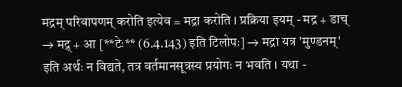मद्रम् परिवापणम् करोति इत्येव = मद्रा करोति । प्रक्रिया इयम् - मद्र + डाच् → मद्र् + आ [**टेः** (6.4.143) इति टिलोपः] → मद्रा यत्र 'मुण्डनम्' इति अर्थः न विद्यते, तत्र वर्तमानसूत्रस्य प्रयोगः न भवति । यथा -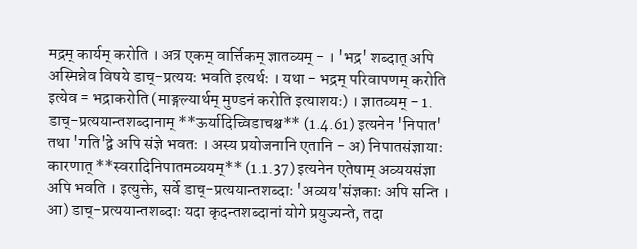मद्रम् कार्यम् करोति । अत्र एकम् वार्त्तिकम् ज्ञातव्यम् - । 'भद्र' शब्दात् अपि अस्मिन्नेव विषये डाच्-प्रत्ययः भवति इत्यर्थः । यथा - भद्रम् परिवापणम् करोति इत्येव = भद्राकरोति (माङ्गल्यार्थम् मुण्डनं करोति इत्याशयः) । ज्ञातव्यम् - 1. डाच्-प्रत्ययान्तशब्दानाम् **ऊर्यादिच्विडाचश्च** (1.4.61) इत्यनेन 'निपात' तथा 'गति'द्वे अपि संज्ञे भवतः । अस्य प्रयोजनानि एतानि - अ) निपातसंज्ञायाः कारणात् **स्वरादिनिपातमव्ययम्** (1.1.37) इत्यनेन एतेषाम् अव्ययसंज्ञा अपि भवति । इत्युक्ते, सर्वे डाच्-प्रत्ययान्तशब्दाः 'अव्यय'संज्ञकाः अपि सन्ति । आ) डाच्-प्रत्ययान्तशब्दाः यदा कृदन्तशब्दानां योगे प्रयुज्यन्ते, तदा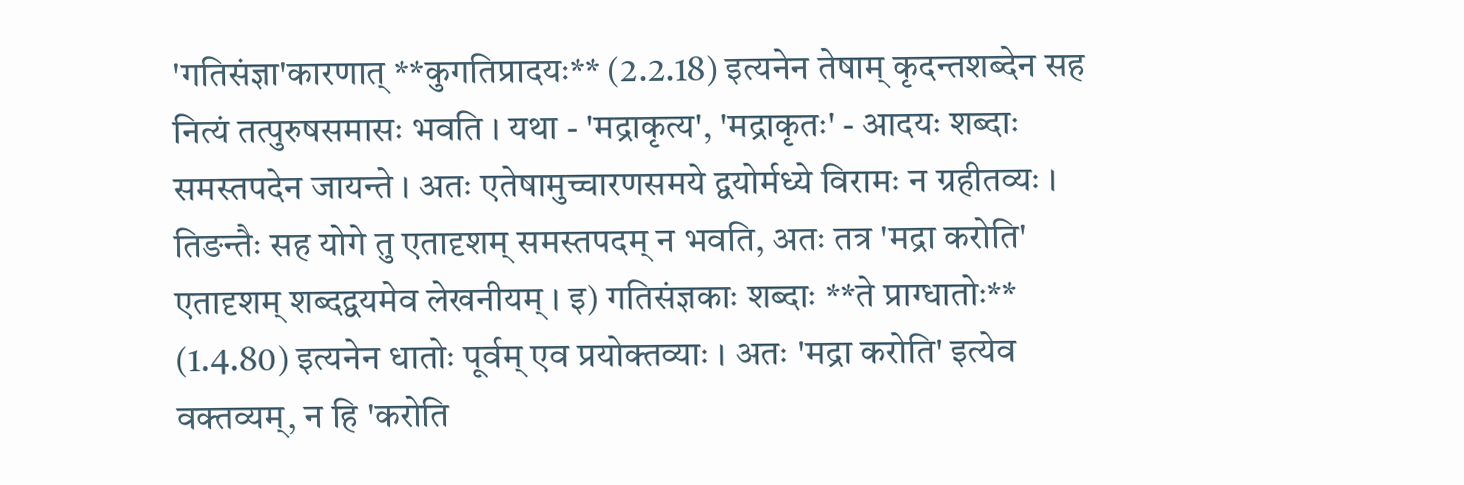'गतिसंज्ञा'कारणात् **कुगतिप्रादयः** (2.2.18) इत्यनेन तेषाम् कृदन्तशब्देन सह नित्यं तत्पुरुषसमासः भवति । यथा - 'मद्राकृत्य', 'मद्राकृतः' - आदयः शब्दाः समस्तपदेन जायन्ते । अतः एतेषामुच्चारणसमये द्वयोर्मध्ये विरामः न ग्रहीतव्यः । तिङन्तैः सह योगे तु एतादृशम् समस्तपदम् न भवति, अतः तत्र 'मद्रा करोति' एतादृशम् शब्दद्वयमेव लेखनीयम् । इ) गतिसंज्ञकाः शब्दाः **ते प्राग्धातोः** (1.4.80) इत्यनेन धातोः पूर्वम् एव प्रयोक्तव्याः । अतः 'मद्रा करोति' इत्येव वक्तव्यम्, न हि 'करोति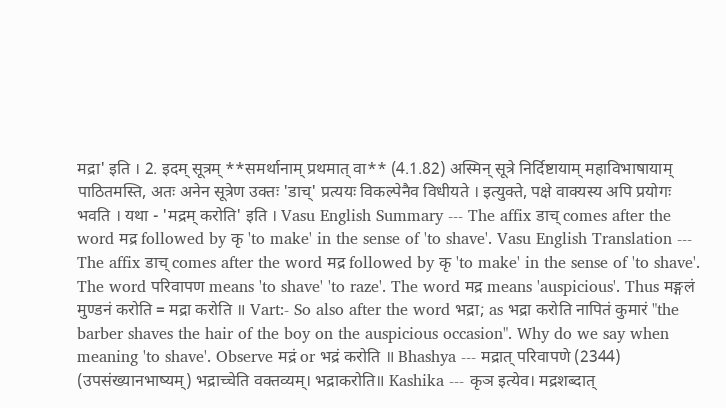मद्रा' इति । 2. इदम् सूत्रम् **समर्थानाम् प्रथमात् वा** (4.1.82) अस्मिन् सूत्रे निर्दिष्टायाम् महाविभाषायाम् पाठितमस्ति, अतः अनेन सूत्रेण उक्तः 'डाच्' प्रत्ययः विकल्पेनैव विधीयते । इत्युक्ते, पक्षे वाक्यस्य अपि प्रयोगः भवति । यथा - 'मद्रम् करोति' इति । Vasu English Summary --- The affix डाच् comes after the word मद्र followed by कृ 'to make' in the sense of 'to shave'. Vasu English Translation --- The affix डाच् comes after the word मद्र followed by कृ 'to make' in the sense of 'to shave'. The word परिवापण means 'to shave' 'to raze'. The word मद्र means 'auspicious'. Thus मङ्गलं मुण्डनं करोति = मद्रा करोति ॥ Vart:- So also after the word भद्रा; as भद्रा करोति नापितं कुमारं "the barber shaves the hair of the boy on the auspicious occasion". Why do we say when meaning 'to shave'. Observe मद्रं or भद्रं करोति ॥ Bhashya --- मद्रात् परिवापणे (2344) (उपसंख्यानभाष्यम्) भद्राच्चेति वक्तव्यम्। भद्राकरोति॥ Kashika --- कृञ इत्येव। मद्रशब्दात्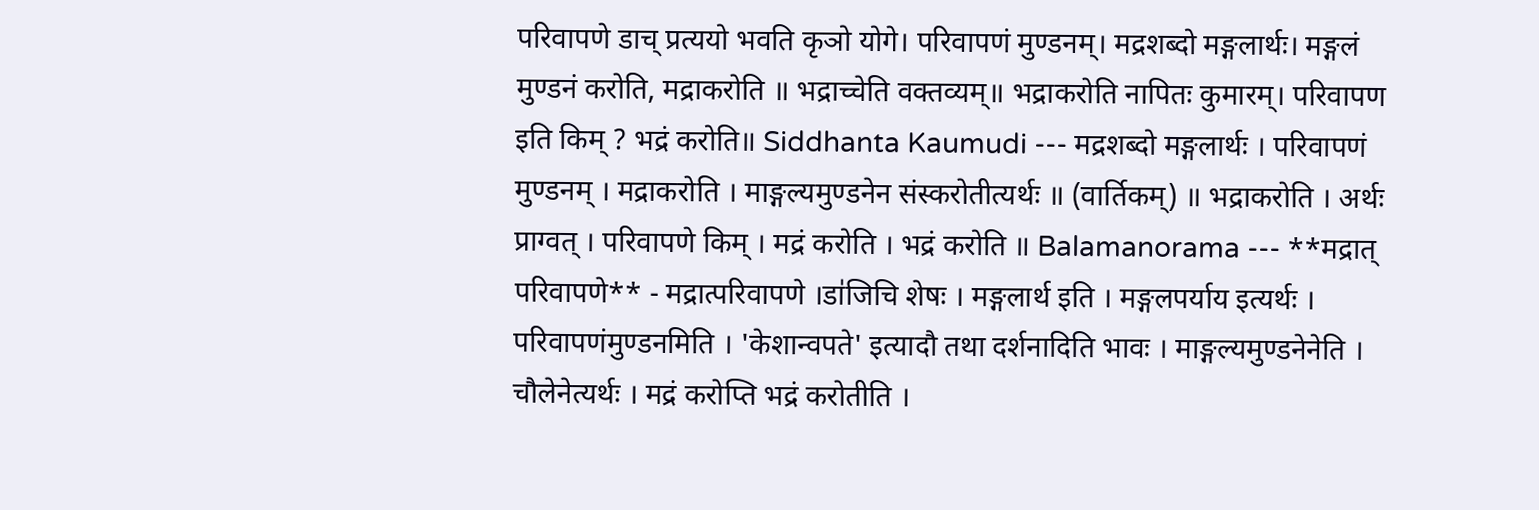परिवापणे डाच् प्रत्ययो भवति कृञो योगे। परिवापणं मुण्डनम्। मद्रशब्दो मङ्गलार्थः। मङ्गलं मुण्डनं करोति, मद्राकरोति ॥ भद्राच्चेति वक्तव्यम्॥ भद्राकरोति नापितः कुमारम्। परिवापण इति किम् ? भद्रं करोति॥ Siddhanta Kaumudi --- मद्रशब्दो मङ्गलार्थः । परिवापणं मुण्डनम् । मद्राकरोति । माङ्गल्यमुण्डनेन संस्करोतीत्यर्थः ॥ (वार्तिकम्) ॥ भद्राकरोति । अर्थः प्राग्वत् । परिवापणे किम् । मद्रं करोति । भद्रं करोति ॥ Balamanorama --- **मद्रात् परिवापणे** - मद्रात्परिवापणे ।डा॑जिचि शेषः । मङ्गलार्थ इति । मङ्गलपर्याय इत्यर्थः । परिवापणंमुण्डनमिति । 'केशान्वपते' इत्यादौ तथा दर्शनादिति भावः । माङ्गल्यमुण्डनेनेति । चौलेनेत्यर्थः । मद्रं करोप्ति भद्रं करोतीति ।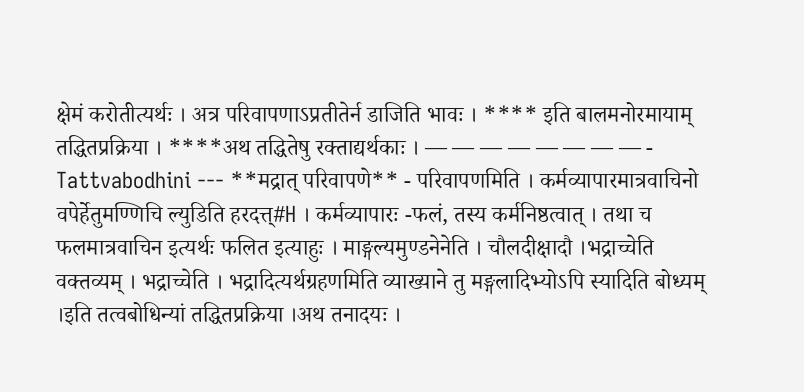क्षेमं करोतीत्यर्थः । अत्र परिवापणाऽप्रतीतेर्न डाजिति भावः । **** इति बालमनोरमायाम् तद्धितप्रक्रिया । ****अथ तद्धितेषु रक्ताद्यर्थकाः । — — — — — — — — - Tattvabodhini --- **मद्रात् परिवापणे** - परिवापणमिति । कर्मव्यापारमात्रवाचिनो वपेर्हेतुमण्णिचि ल्युडिति हरदत्त्#H । कर्मव्यापारः -फलं, तस्य कर्मनिष्ठत्वात् । तथा च फलमात्रवाचिन इत्यर्थः फलित इत्याहुः । माङ्गल्यमुण्डनेनेति । चौलदीक्षादौ ।भद्राच्चेति वक्तव्यम् । भद्राच्चेति । भद्रादित्यर्थग्रहणमिति व्याख्याने तु मङ्गलादिभ्योऽपि स्यादिति बोध्यम् ।इति तत्वबोधिन्यां तद्धितप्रक्रिया ।अथ तनादयः ।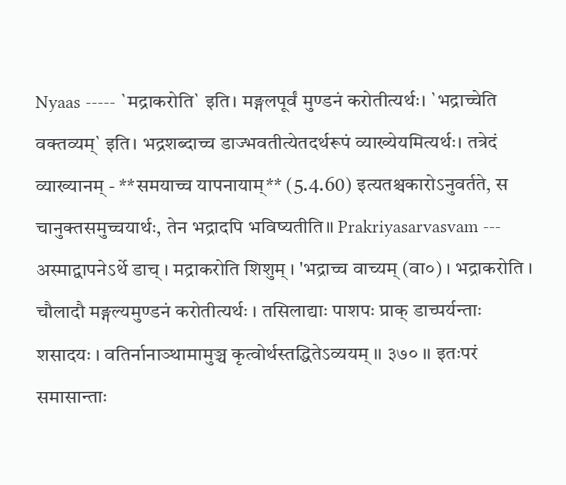Nyaas ----- `मद्राकरोति` इति। मङ्गलपूर्वं मुण्डनं करोतीत्यर्थः। `भद्राच्चेति वक्तव्यम्` इति। भद्रशब्दाच्च डाज्भवतीत्येतदर्थरूपं व्याख्येयमित्यर्थः। तत्रेदं व्याख्यानम् - **समयाच्च यापनायाम्** (5.4.60) इत्यतश्चकारोऽनुवर्तते, स चानुक्तसमुच्चयार्थः, तेन भद्रादपि भविष्यतीति॥ Prakriyasarvasvam --- अस्माद्वापनेऽर्थे डाच् । मद्राकरोति शिशुम् । 'भद्राच्च वाच्यम् (वा०) । भद्राकरोति । चौलादौ मङ्गल्यमुण्डनं करोतीत्यर्थः । तसिलाद्याः पाशपः प्राक् डाच्पर्यन्ताः शसादयः । वतिर्नानाञ्थामामुञ्च कृत्वोर्थस्तद्धितेऽव्ययम् ।। ३७० ।। इतःपरं समासान्ताः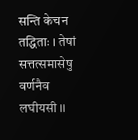सन्ति केचन तद्धिताः । तेषां सत्तत्समासेषु वर्णनैव लघीयसी ।।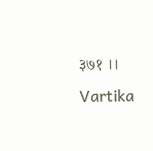३७१ ।। Vartika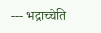--- भद्राच्चेति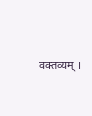वक्तव्यम् ।